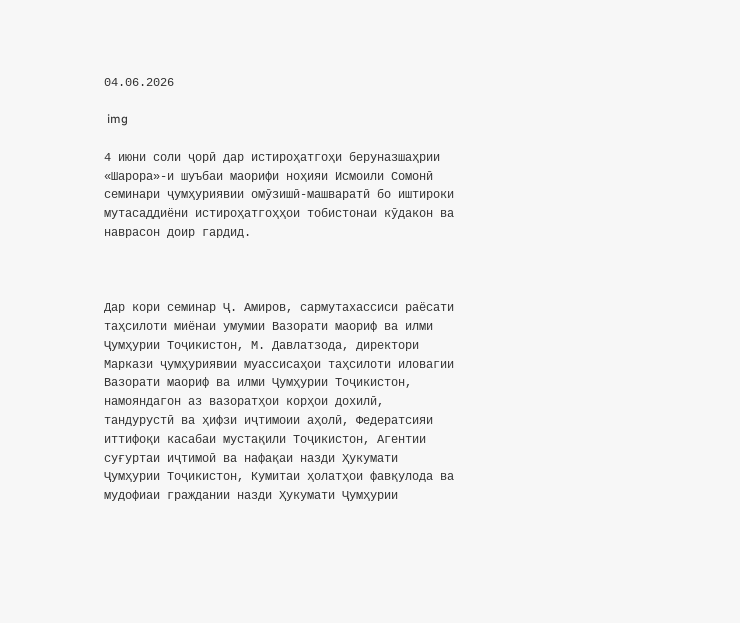04.06.2026

 img

4 июни соли ҷорӣ дар истироҳатгоҳи беруназшаҳрии «Шарора»-и шуъбаи маорифи ноҳияи Исмоили Сомонӣ семинари ҷумҳуриявии омӯзишӣ-машваратӣ бо иштироки мутасаддиёни истироҳатгоҳҳои тобистонаи кӯдакон ва наврасон доир гардид.



Дар кори семинар Ҷ. Амиров, сармутахассиси раёсати таҳсилоти миёнаи умумии Вазорати маориф ва илми Ҷумҳурии Тоҷикистон, М. Давлатзода, директори Маркази ҷумҳуриявии муассисаҳои таҳсилоти иловагии Вазорати маориф ва илми Ҷумҳурии Тоҷикистон, намояндагон аз вазоратҳои корҳои дохилӣ, тандурустӣ ва ҳифзи иҷтимоии аҳолӣ, Федератсияи иттифоқи касабаи мустақили Тоҷикистон, Агентии суғуртаи иҷтимоӣ ва нафақаи назди Ҳукумати Ҷумҳурии Тоҷикистон, Кумитаи ҳолатҳои фавқулода ва мудофиаи граждании назди Ҳукумати Ҷумҳурии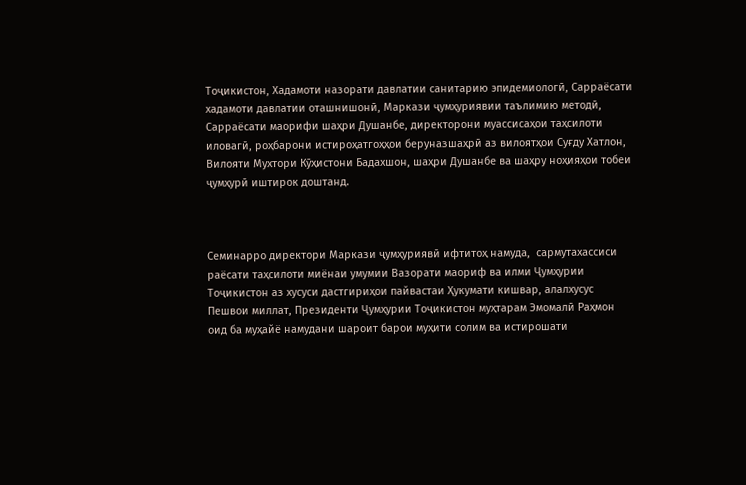Тоҷикистон, Хадамоти назорати давлатии санитарию эпидемиологӣ, Сарраёсати хадамоти давлатии оташнишонӣ, Маркази ҷумҳуриявии таълимию методӣ,  Сарраёсати маорифи шаҳри Душанбе, директорони муассисаҳои таҳсилоти иловагӣ, роҳбарони истироҳатгоҳҳои беруназшаҳрӣ аз вилоятҳои Суғду Хатлон, Вилояти Мухтори Кӯҳистони Бадахшон, шаҳри Душанбе ва шаҳру ноҳияҳои тобеи ҷумҳурӣ иштирок доштанд.



Семинарро директори Маркази ҷумҳуриявӣ ифтитоҳ намуда,  сармутахассиси раёсати таҳсилоти миёнаи умумии Вазорати маориф ва илми Ҷумҳурии Тоҷикистон аз хусуси дастгириҳои пайвастаи Ҳукумати кишвар, алалхусус Пешвои миллат, Президенти Ҷумҳурии Тоҷикистон муҳтарам Эмомалӣ Раҳмон оид ба муҳайё намудани шароит барои муҳити солим ва истирошати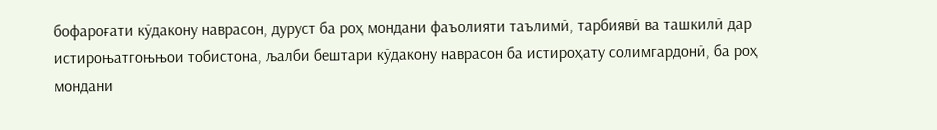бофароғати кӯдакону наврасон, дуруст ба роҳ мондани фаъолияти таълимӣ, тарбиявӣ ва ташкилӣ дар истироњатгоњњои тобистона, љалби бештари кӯдакону наврасон ба истироҳату солимгардонӣ, ба роҳ мондани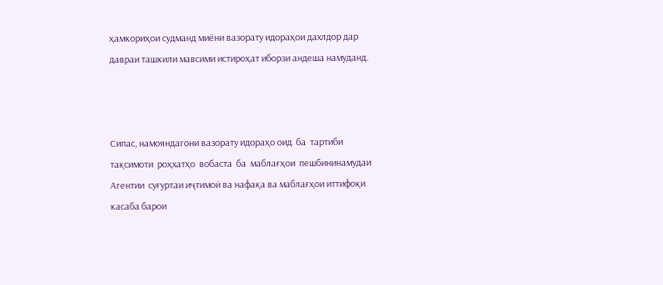ҳамкориҳои судманд миёни вазорату идораҳои дахлдор дар давраи ташкили мавсими истироҳат иборзи андеша намуданд.



Сипас, намояндагони вазорату идораҳо оид  ба  тартиби  тақсимоти  роҳхатҳо  вобаста  ба  маблағҳои  пешбининамудаи   Агентии  суғуртаи иҷтимоӣ ва нафақа ва маблағҳои иттифоқи касаба барои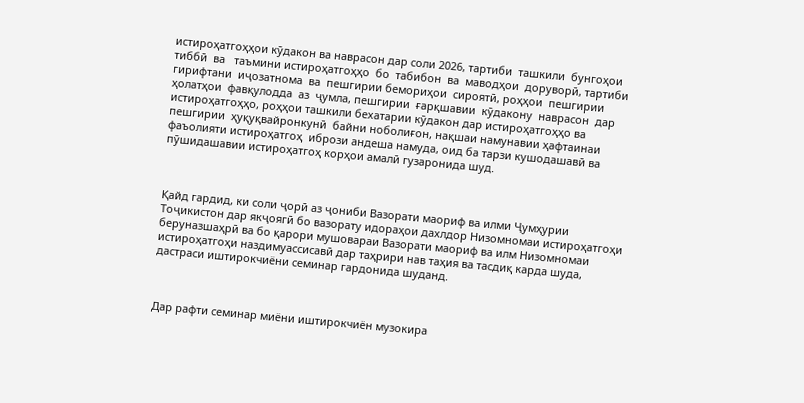истироҳатгоҳҳои кӯдакон ва наврасон дар соли 2026, тартиби  ташкили  бунгоҳои  тиббӣ  ва   таъмини истироҳатгоҳҳо  бо  табибон  ва  маводҳои  доруворӣ, тартиби  гирифтани  иҷозатнома  ва  пешгирии бемориҳои  сироятӣ, роҳҳои  пешгирии  ҳолатҳои  фавқулодда  аз  ҷумла, пешгирии  ғарқшавии  кӯдакону  наврасон  дар  истироҳатгоҳҳо, роҳҳои ташкили бехатарии кӯдакон дар истироҳатгоҳҳо ва  пешгирии  ҳуқуқвайронкунӣ  байни ноболиғон, нақшаи намунавии ҳафтаинаи фаъолияти истироҳатгоҳ  ибрози андеша намуда, оид ба тарзи кушодашавӣ ва пӯшидашавии истироҳатгоҳ корҳои амалӣ гузаронида шуд.



Қайд гардид, ки соли ҷорӣ аз ҷониби Вазорати маориф ва илми Ҷумҳурии Тоҷикистон дар якҷоягӣ бо вазорату идораҳои дахлдор Низомномаи истироҳатгоҳи беруназшаҳрӣ ва бо қарори мушовараи Вазорати маориф ва илм Низомномаи истироҳатгоҳи наздимуассисавӣ дар таҳрири нав таҳия ва тасдиқ карда шуда, дастраси иштирокчиёни семинар гардонида шуданд.



Дар рафти семинар миёни иштирокчиён музокира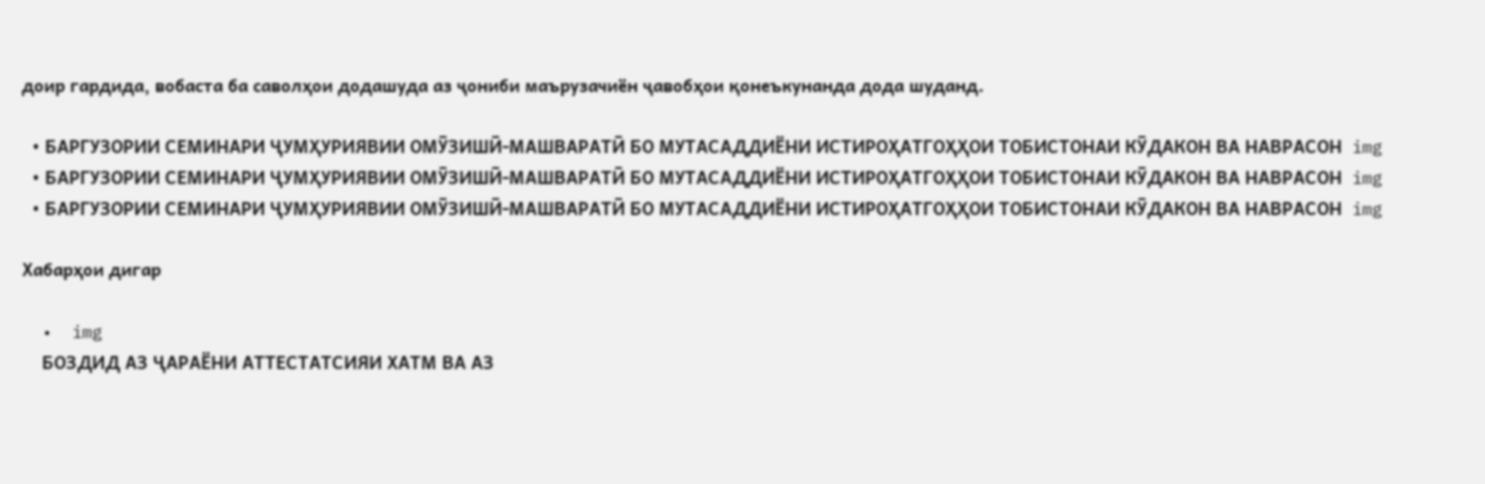доир гардида, вобаста ба саволҳои додашуда аз ҷониби маърузачиён ҷавобҳои қонеъкунанда дода шуданд.

  • БАРГУЗОРИИ СЕМИНАРИ ҶУМҲУРИЯВИИ ОМӮЗИШӢ-МАШВАРАТӢ БО МУТАСАДДИЁНИ ИСТИРОҲАТГОҲҲОИ ТОБИСТОНАИ КӮДАКОН ВА НАВРАСОН  img
  • БАРГУЗОРИИ СЕМИНАРИ ҶУМҲУРИЯВИИ ОМӮЗИШӢ-МАШВАРАТӢ БО МУТАСАДДИЁНИ ИСТИРОҲАТГОҲҲОИ ТОБИСТОНАИ КӮДАКОН ВА НАВРАСОН  img
  • БАРГУЗОРИИ СЕМИНАРИ ҶУМҲУРИЯВИИ ОМӮЗИШӢ-МАШВАРАТӢ БО МУТАСАДДИЁНИ ИСТИРОҲАТГОҲҲОИ ТОБИСТОНАИ КӮДАКОН ВА НАВРАСОН  img

Хабарҳои дигар

  •  img
    БОЗДИД АЗ ҶАРАЁНИ АТТЕСТАТСИЯИ ХАТМ ВА АЗ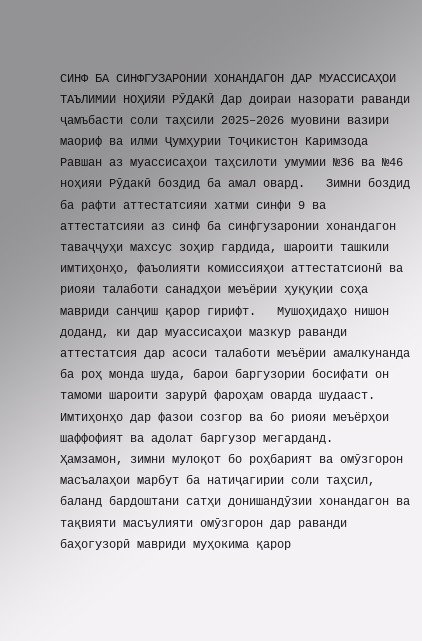СИНФ БА СИНФГУЗАРОНИИ ХОНАНДАГОН ДАР МУАССИСАҲОИ ТАЪЛИМИИ НОҲИЯИ РӮДАКӢ Дар доираи назорати раванди ҷамъбасти соли таҳсили 2025–2026 муовини вазири маориф ва илми Ҷумҳурии Тоҷикистон Каримзода Равшан аз муассисаҳои таҳсилоти умумии №36 ва №46 ноҳияи Рӯдакӣ боздид ба амал овард.   Зимни боздид ба рафти аттестатсияи хатми синфи 9 ва аттестатсияи аз синф ба синфгузаронии хонандагон таваҷҷуҳи махсус зоҳир гардида, шароити ташкили имтиҳонҳо, фаъолияти комиссияҳои аттестатсионӣ ва риояи талаботи санадҳои меъёрии ҳуқуқии соҳа мавриди санҷиш қарор гирифт.   Мушоҳидаҳо нишон доданд, ки дар муассисаҳои мазкур раванди аттестатсия дар асоси талаботи меъёрии амалкунанда ба роҳ монда шуда, барои баргузории босифати он тамоми шароити зарурӣ фароҳам оварда шудааст.   Имтиҳонҳо дар фазои созгор ва бо риояи меъёрҳои шаффофият ва адолат баргузор мегарданд.   Ҳамзамон, зимни мулоқот бо роҳбарият ва омӯзгорон масъалаҳои марбут ба натиҷагирии соли таҳсил, баланд бардоштани сатҳи донишандӯзии хонандагон ва тақвияти масъулияти омӯзгорон дар раванди баҳогузорӣ мавриди муҳокима қарор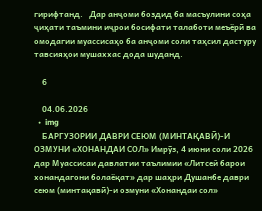гирифтанд.   Дар анҷоми боздид ба масъулини соҳа ҷиҳати таъмини иҷрои босифати талаботи меъёрӣ ва омодагии муассисаҳо ба анҷоми соли таҳсил дастуру тавсияҳои мушаххас дода шуданд.

    6

    04.06.2026
  •  img
    БАРГУЗОРИИ ДАВРИ СЕЮМ (МИНТАҚАВӢ)-И ОЗМУНИ «ХОНАНДАИ СОЛ» Имрӯз, 4 июни соли 2026 дар Муассисаи давлатии таълимии «Литсей барои хонандагони болаёқат» дар шаҳри Душанбе даври сеюм (минтақавӣ)-и озмуни «Хонандаи сол»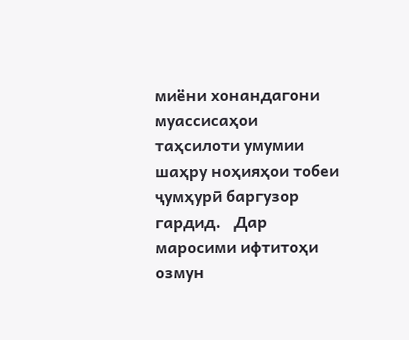миёни хонандагони муассисаҳои таҳсилоти умумии шаҳру ноҳияҳои тобеи ҷумҳурӣ баргузор гардид.   Дар маросими ифтитоҳи озмун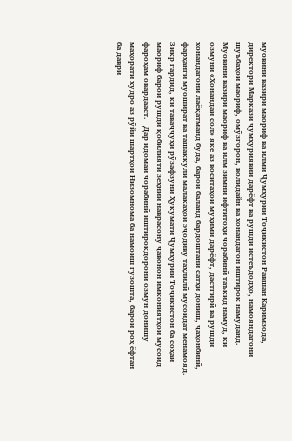муовини вазири маориф ва илми Ҷумҳурии Тоҷикистон Равшан Каримзода, директори Маркази ҷумҳуриявии дарёфт ва рушди истеъдодҳо, намояндагони шуъбаҳои маориф, омӯзгорон, волидайн ва хонандагон иштирок намуданд.   Муовини вазири маориф ва илм зимни ифтитоҳи чорабинӣ таъкид намуд, ки озмуни «Хонандаи сол» яке аз воситаҳои муҳими дарёфт, дастгирӣ ва рушди хонандагони лаёқатманд буда, барои баланд бардоштани сатҳи дониш, ҷаҳонбинӣ, фарҳанги муошират ва ташаккули малакаҳои эҷодиву таҳлилӣ мусоидат менамояд. Зикр гардид, ки таваҷҷуҳи рӯзафзуни Ҳукумати Ҷумҳурии Тоҷикистон ба соҳаи маориф барои рушди қобилияти зеҳнии наврасону ҷавонон имкониятҳои мусоид фароҳам овардааст.   Дар идомаи чорабинӣ иштирокдорони озмун донишу маҳорати худро аз рӯйи шартҳои Низомнома ба намоиш гузошта, барои роҳ ёфтан ба даври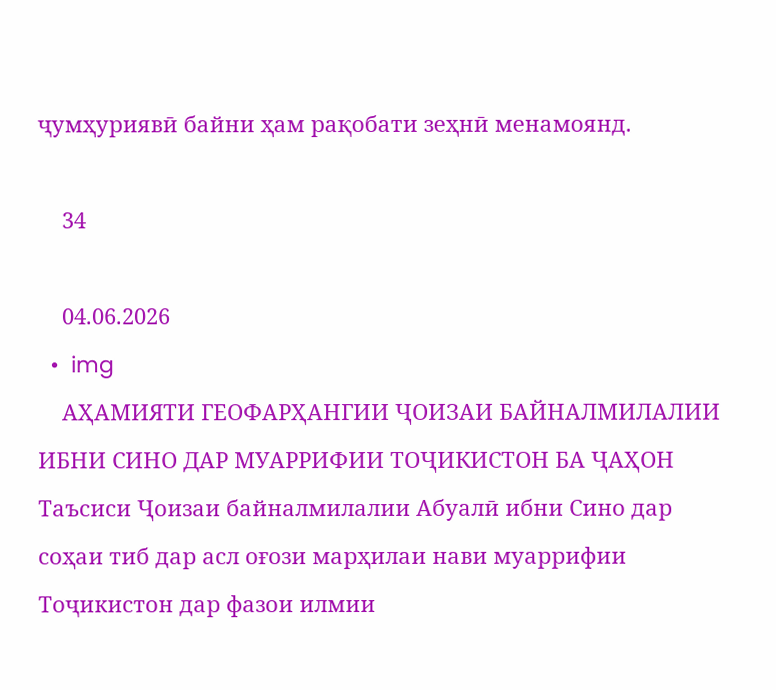ҷумҳуриявӣ байни ҳам рақобати зеҳнӣ менамоянд.

    34

    04.06.2026
  •  img
    АҲАМИЯТИ ГЕОФАРҲАНГИИ ҶОИЗАИ БАЙНАЛМИЛАЛИИ ИБНИ СИНО ДАР МУАРРИФИИ ТОҶИКИСТОН БА ҶАҲОН Таъсиси Ҷоизаи байналмилалии Абуалӣ ибни Сино дар соҳаи тиб дар асл оғози марҳилаи нави муаррифии Тоҷикистон дар фазои илмии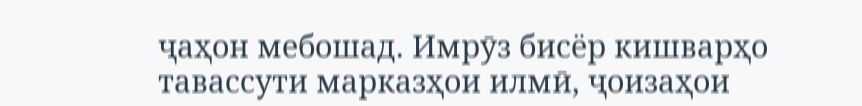ҷаҳон мебошад. Имрӯз бисёр кишварҳо тавассути марказҳои илмӣ, ҷоизаҳои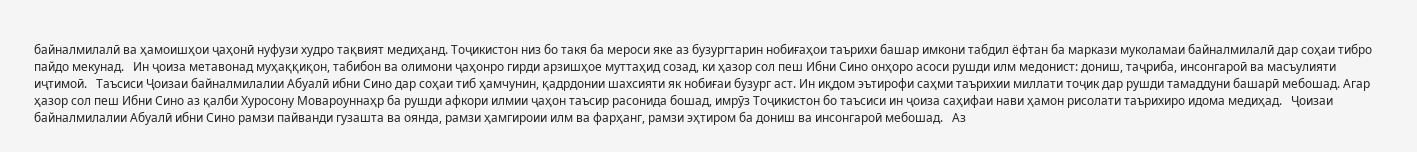байналмилалӣ ва ҳамоишҳои ҷаҳонӣ нуфузи худро тақвият медиҳанд. Тоҷикистон низ бо такя ба мероси яке аз бузургтарин нобиғаҳои таърихи башар имкони табдил ёфтан ба маркази муколамаи байналмилалӣ дар соҳаи тибро пайдо мекунад.   Ин ҷоиза метавонад муҳаққиқон, табибон ва олимони ҷаҳонро гирди арзишҳое муттаҳид созад, ки ҳазор сол пеш Ибни Сино онҳоро асоси рушди илм медонист: дониш, таҷриба, инсонгароӣ ва масъулияти иҷтимоӣ.   Таъсиси Ҷоизаи байналмилалии Абуалӣ ибни Сино дар соҳаи тиб ҳамчунин, қадрдонии шахсияти як нобиғаи бузург аст. Ин иқдом эътирофи саҳми таърихии миллати тоҷик дар рушди тамаддуни башарӣ мебошад. Агар ҳазор сол пеш Ибни Сино аз қалби Хуросону Мовароуннаҳр ба рушди афкори илмии ҷаҳон таъсир расонида бошад, имрӯз Тоҷикистон бо таъсиси ин ҷоиза саҳифаи нави ҳамон рисолати таърихиро идома медиҳад.   Ҷоизаи байналмилалии Абуалӣ ибни Сино рамзи пайванди гузашта ва оянда, рамзи ҳамгироии илм ва фарҳанг, рамзи эҳтиром ба дониш ва инсонгароӣ мебошад.   Аз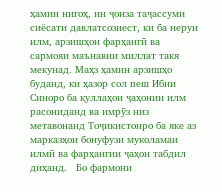ҳамин нигоҳ, ин ҷоиза таҷассуми сиёсати давлатсозиест, ки ба неруи илм, арзишҳои фарҳангӣ ва сармояи маънавии миллат такя мекунад. Маҳз ҳамин арзишҳо буданд, ки ҳазор сол пеш Ибни Синоро ба қуллаҳои ҷаҳонии илм расониданд ва имрӯз низ метавонанд Тоҷикистонро ба яке аз марказҳои бонуфузи муколамаи илмӣ ва фарҳангии ҷаҳон табдил диҳанд.   Бо фармони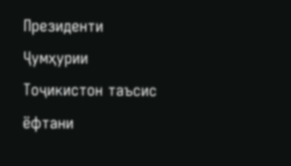Президенти Ҷумҳурии Тоҷикистон таъсис ёфтани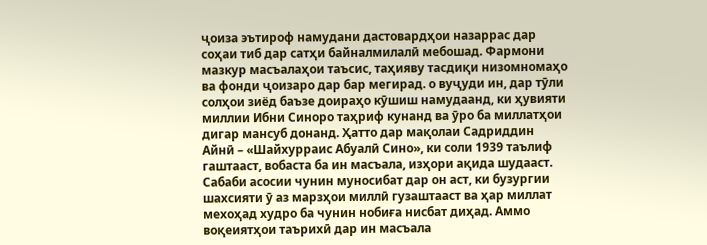ҷоиза эътироф намудани дастовардҳои назаррас дар соҳаи тиб дар сатҳи байналмилалӣ мебошад. Фармони мазкур масъалаҳои таъсис, таҳияву тасдиқи низомномаҳо ва фонди ҷоизаро дар бар мегирад. о вуҷуди ин, дар тӯли солҳои зиёд баъзе доираҳо кӯшиш намудаанд, ки ҳувияти миллии Ибни Синоро таҳриф кунанд ва ӯро ба миллатҳои дигар мансуб донанд. Ҳатто дар мақолаи Садриддин Айнӣ – «Шайхурраис Абуалӣ Сино», ки соли 1939 таълиф гаштааст, вобаста ба ин масъала, изҳори ақида шудааст. Сабаби асосии чунин муносибат дар он аст, ки бузургии шахсияти ӯ аз марзҳои миллӣ гузаштааст ва ҳар миллат мехоҳад худро ба чунин нобиға нисбат диҳад. Аммо воқеиятҳои таърихӣ дар ин масъала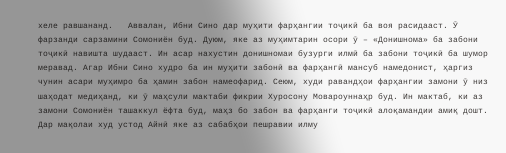хеле равшананд.   Аввалан, Ибни Сино дар муҳити фарҳангии тоҷикӣ ба воя расидааст. Ӯ фарзанди сарзамини Сомониён буд. Дуюм, яке аз муҳимтарин осори ӯ – «Донишнома» ба забони тоҷикӣ навишта шудааст. Ин асар нахустин донишномаи бузурги илмӣ ба забони тоҷикӣ ба шумор меравад. Агар Ибни Сино худро ба ин муҳити забонӣ ва фарҳангӣ мансуб намедонист, ҳаргиз чунин асари муҳимро ба ҳамин забон намеофарид. Сеюм, худи равандҳои фарҳангии замони ӯ низ шаҳодат медиҳанд, ки ӯ маҳсули мактаби фикрии Хуросону Мовароуннаҳр буд. Ин мактаб, ки аз замони Сомониён ташаккул ёфта буд, маҳз бо забон ва фарҳанги тоҷикӣ алоқамандии амиқ дошт.   Дар мақолаи худ устод Айнӣ яке аз сабабҳои пешравии илму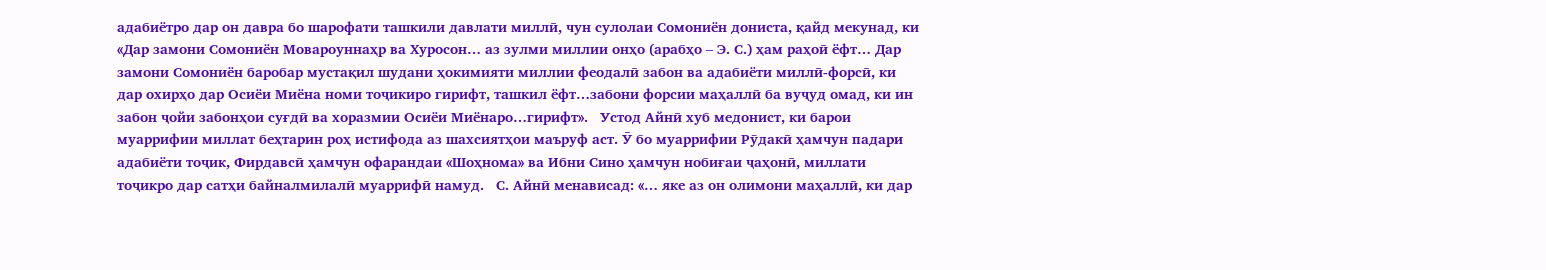адабиётро дар он давра бо шарофати ташкили давлати миллӣ, чун сулолаи Сомониён дониста, қайд мекунад, ки «Дар замони Сомониён Мовароуннаҳр ва Хуросон… аз зулми миллии онҳо (арабҳо – Э. С.) ҳам раҳоӣ ёфт… Дар замони Сомониён баробар мустақил шудани ҳокимияти миллии феодалӣ забон ва адабиёти миллӣ-форсӣ, ки дар охирҳо дар Осиёи Миёна номи тоҷикиро гирифт, ташкил ёфт…забони форсии маҳаллӣ ба вуҷуд омад, ки ин забон ҷойи забонҳои суғдӣ ва хоразмии Осиёи Миёнаро…гирифт».   Устод Айнӣ хуб медонист, ки барои муаррифии миллат беҳтарин роҳ истифода аз шахсиятҳои маъруф аст. Ӯ бо муаррифии Рӯдакӣ ҳамчун падари адабиёти тоҷик, Фирдавсӣ ҳамчун офарандаи «Шоҳнома» ва Ибни Сино ҳамчун нобиғаи ҷаҳонӣ, миллати тоҷикро дар сатҳи байналмилалӣ муаррифӣ намуд.   С. Айнӣ менависад: «… яке аз он олимони маҳаллӣ, ки дар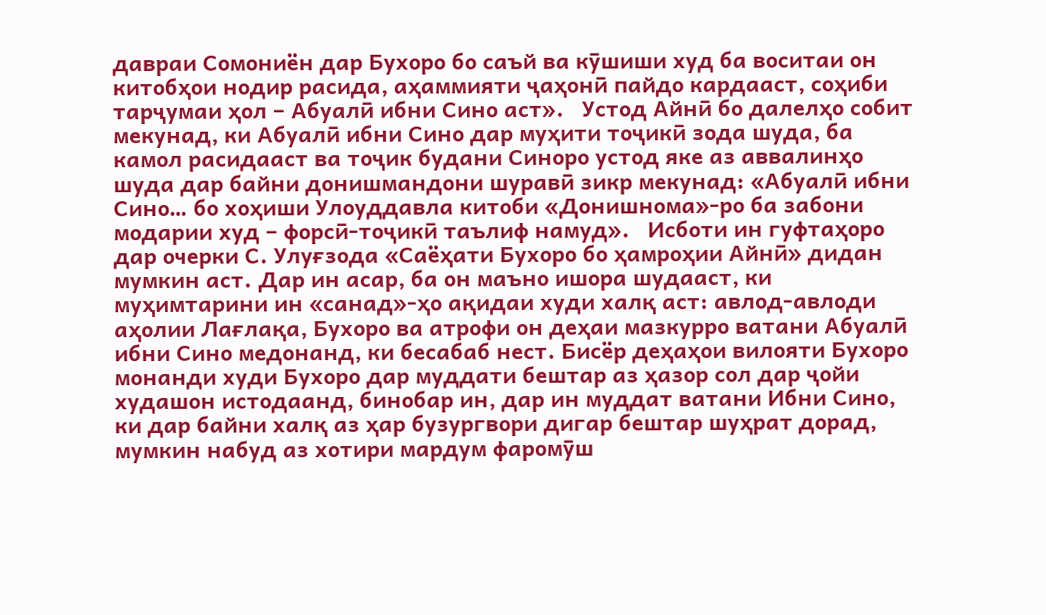давраи Сомониён дар Бухоро бо саъй ва кӯшиши худ ба воситаи он китобҳои нодир расида, аҳаммияти ҷаҳонӣ пайдо кардааст, соҳиби тарҷумаи ҳол – Абуалӣ ибни Сино аст».   Устод Айнӣ бо далелҳо собит мекунад, ки Абуалӣ ибни Сино дар муҳити тоҷикӣ зода шуда, ба камол расидааст ва тоҷик будани Синоро устод яке аз аввалинҳо шуда дар байни донишмандони шуравӣ зикр мекунад: «Абуалӣ ибни Сино… бо хоҳиши Улоуддавла китоби «Донишнома»-ро ба забони модарии худ – форсӣ-тоҷикӣ таълиф намуд».   Исботи ин гуфтаҳоро дар очерки С. Улуғзода «Саёҳати Бухоро бо ҳамроҳии Айнӣ» дидан мумкин аст. Дар ин асар, ба он маъно ишора шудааст, ки муҳимтарини ин «санад»-ҳо ақидаи худи халқ аст: авлод-авлоди аҳолии Лағлақа, Бухоро ва атрофи он деҳаи мазкурро ватани Абуалӣ ибни Сино медонанд, ки бесабаб нест. Бисёр деҳаҳои вилояти Бухоро монанди худи Бухоро дар муддати бештар аз ҳазор сол дар ҷойи худашон истодаанд, бинобар ин, дар ин муддат ватани Ибни Сино, ки дар байни халқ аз ҳар бузургвори дигар бештар шуҳрат дорад, мумкин набуд аз хотири мардум фаромӯш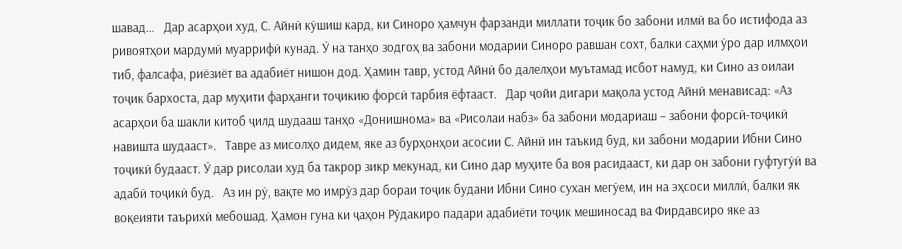шавад…   Дар асарҳои худ, С. Айнӣ кӯшиш кард, ки Синоро ҳамчун фарзанди миллати тоҷик бо забони илмӣ ва бо истифода аз ривоятҳои мардумӣ муаррифӣ кунад. Ӯ на танҳо зодгоҳ ва забони модарии Синоро равшан сохт, балки саҳми ӯро дар илмҳои тиб, фалсафа, риёзиёт ва адабиёт нишон дод. Ҳамин тавр, устод Айнӣ бо далелҳои муътамад исбот намуд, ки Сино аз оилаи тоҷик бархоста, дар муҳити фарҳанги тоҷикию форсӣ тарбия ёфтааст.   Дар ҷойи дигари мақола устод Айнӣ менависад: «Аз асарҳои ба шакли китоб ҷилд шудааш танҳо «Донишнома» ва «Рисолаи набз» ба забони модариаш – забони форсӣ-тоҷикӣ навишта шудааст».   Тавре аз мисолҳо дидем, яке аз бурҳонҳои асосии С. Айнӣ ин таъкид буд, ки забони модарии Ибни Сино тоҷикӣ будааст. Ӯ дар рисолаи худ ба такрор зикр мекунад, ки Сино дар муҳите ба воя расидааст, ки дар он забони гуфтугӯӣ ва адабӣ тоҷикӣ буд.   Аз ин рӯ, вақте мо имрӯз дар бораи тоҷик будани Ибни Сино сухан мегӯем, ин на эҳсоси миллӣ, балки як воқеияти таърихӣ мебошад. Ҳамон гуна ки ҷаҳон Рӯдакиро падари адабиёти тоҷик мешиносад ва Фирдавсиро яке аз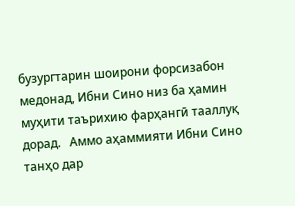бузургтарин шоирони форсизабон медонад, Ибни Сино низ ба ҳамин муҳити таърихию фарҳангӣ тааллуқ дорад.   Аммо аҳаммияти Ибни Сино танҳо дар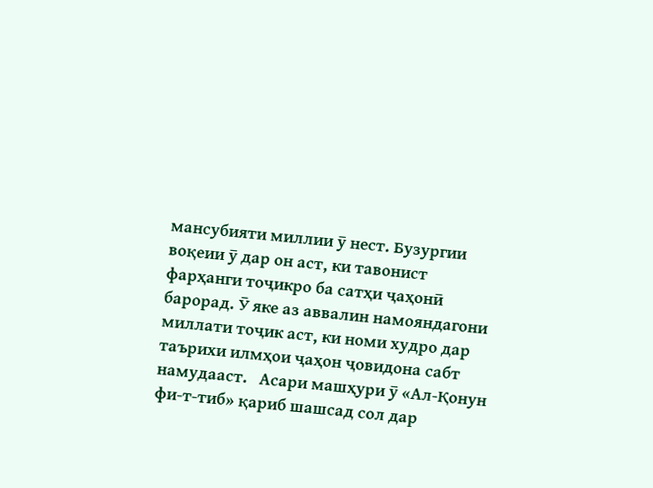мансубияти миллии ӯ нест. Бузургии воқеии ӯ дар он аст, ки тавонист фарҳанги тоҷикро ба сатҳи ҷаҳонӣ барорад. Ӯ яке аз аввалин намояндагони миллати тоҷик аст, ки номи худро дар таърихи илмҳои ҷаҳон ҷовидона сабт намудааст.   Асари машҳури ӯ «Ал-Қонун фи-т-тиб» қариб шашсад сол дар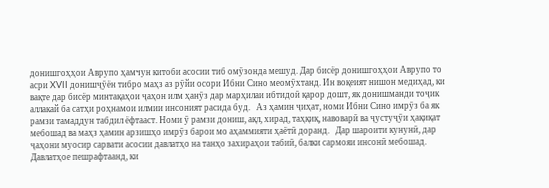донишгоҳҳои Аврупо ҳамчун китоби асосии тиб омӯзонда мешуд. Дар бисёр донишгоҳҳои Аврупо то асри XVII донишҷӯён тибро маҳз аз рӯйи осори Ибни Сино меомӯхтанд. Ин воқеият нишон медиҳад, ки вақте дар бисёр минтақаҳои ҷаҳон илм ҳанӯз дар марҳилаи ибтидоӣ қарор дошт, як донишманди тоҷик аллакай ба сатҳи роҳнамои илмии инсоният расида буд.   Аз ҳамин ҷиҳат, номи Ибни Сино имрӯз ба як рамзи тамаддун табдил ёфтааст. Номи ӯ рамзи дониш, ақл, хирад, таҳқиқ, навоварӣ ва ҷустуҷӯи ҳақиқат мебошад ва маҳз ҳамин арзишҳо имрӯз барои мо аҳаммияти ҳаётӣ доранд.   Дар шароити кунунӣ, дар ҷаҳони муосир сарвати асосии давлатҳо на танҳо захираҳои табиӣ, балки сармояи инсонӣ мебошад. Давлатҳое пешрафтаанд, ки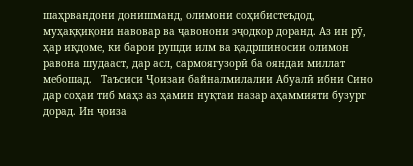шаҳрвандони донишманд, олимони соҳибистеъдод, муҳаққиқони навовар ва ҷавонони эҷодкор доранд. Аз ин рӯ, ҳар иқдоме, ки барои рушди илм ва қадршиносии олимон равона шудааст, дар асл, сармоягузорӣ ба ояндаи миллат мебошад.   Таъсиси Ҷоизаи байналмилалии Абуалӣ ибни Сино дар соҳаи тиб маҳз аз ҳамин нуқтаи назар аҳаммияти бузург дорад. Ин ҷоиза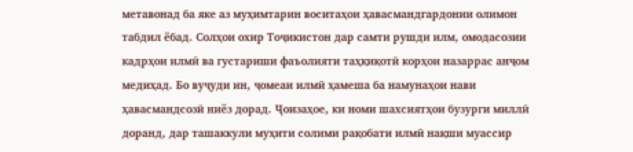метавонад ба яке аз муҳимтарин воситаҳои ҳавасмандгардонии олимон табдил ёбад. Солҳои охир Тоҷикистон дар самти рушди илм, омодасозии кадрҳои илмӣ ва густариши фаъолияти таҳқиқотӣ корҳои назаррас анҷом медиҳад. Бо вуҷуди ин, ҷомеаи илмӣ ҳамеша ба намунаҳои нави ҳавасмандсозӣ ниёз дорад. Ҷоизаҳое, ки номи шахсиятҳои бузурги миллӣ доранд, дар ташаккули муҳити солими рақобати илмӣ нақши муассир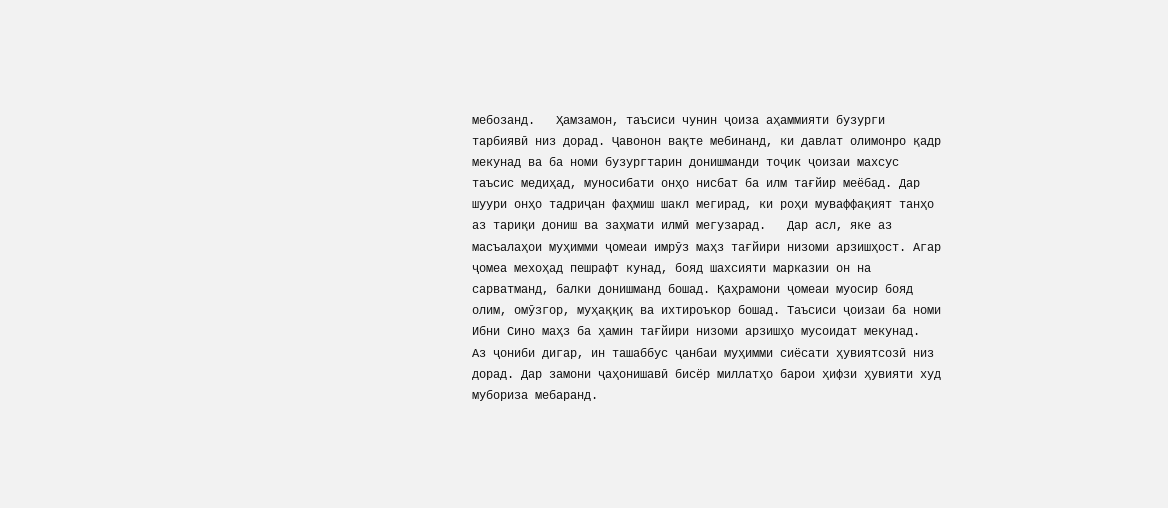мебозанд.   Ҳамзамон, таъсиси чунин ҷоиза аҳаммияти бузурги тарбиявӣ низ дорад. Ҷавонон вақте мебинанд, ки давлат олимонро қадр мекунад ва ба номи бузургтарин донишманди тоҷик ҷоизаи махсус таъсис медиҳад, муносибати онҳо нисбат ба илм тағйир меёбад. Дар шуури онҳо тадриҷан фаҳмиш шакл мегирад, ки роҳи муваффақият танҳо аз тариқи дониш ва заҳмати илмӣ мегузарад.   Дар асл, яке аз масъалаҳои муҳимми ҷомеаи имрӯз маҳз тағйири низоми арзишҳост. Агар ҷомеа мехоҳад пешрафт кунад, бояд шахсияти марказии он на сарватманд, балки донишманд бошад. Қаҳрамони ҷомеаи муосир бояд олим, омӯзгор, муҳаққиқ ва ихтироъкор бошад. Таъсиси ҷоизаи ба номи Ибни Сино маҳз ба ҳамин тағйири низоми арзишҳо мусоидат мекунад.   Аз ҷониби дигар, ин ташаббус ҷанбаи муҳимми сиёсати ҳувиятсозӣ низ дорад. Дар замони ҷаҳонишавӣ бисёр миллатҳо барои ҳифзи ҳувияти худ мубориза мебаранд.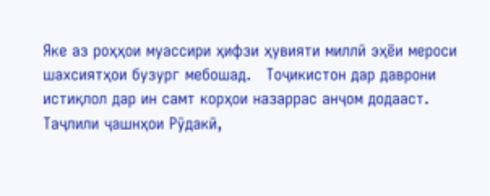Яке аз роҳҳои муассири ҳифзи ҳувияти миллӣ эҳёи мероси шахсиятҳои бузург мебошад.   Тоҷикистон дар даврони истиқлол дар ин самт корҳои назаррас анҷом додааст. Таҷлили ҷашнҳои Рӯдакӣ,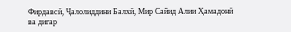Фирдавсӣ, Ҷалолиддини Балхӣ, Мир Сайид Алии Ҳамадонӣ ва дигар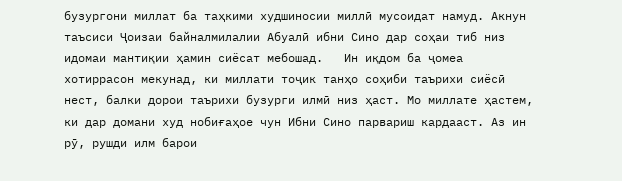бузургони миллат ба таҳкими худшиносии миллӣ мусоидат намуд. Акнун таъсиси Ҷоизаи байналмилалии Абуалӣ ибни Сино дар соҳаи тиб низ идомаи мантиқии ҳамин сиёсат мебошад.   Ин иқдом ба ҷомеа хотиррасон мекунад, ки миллати тоҷик танҳо соҳиби таърихи сиёсӣ нест, балки дорои таърихи бузурги илмӣ низ ҳаст. Мо миллате ҳастем, ки дар домани худ нобиғаҳое чун Ибни Сино парвариш кардааст. Аз ин рӯ, рушди илм барои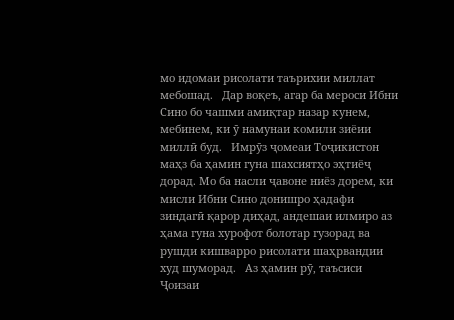мо идомаи рисолати таърихии миллат мебошад.   Дар воқеъ, агар ба мероси Ибни Сино бо чашми амиқтар назар кунем, мебинем, ки ӯ намунаи комили зиёии миллӣ буд.   Имрӯз ҷомеаи Тоҷикистон маҳз ба ҳамин гуна шахсиятҳо эҳтиёҷ дорад. Мо ба насли ҷавоне ниёз дорем, ки мисли Ибни Сино донишро ҳадафи зиндагӣ қарор диҳад, андешаи илмиро аз ҳама гуна хурофот болотар гузорад ва рушди кишварро рисолати шаҳрвандии худ шуморад.   Аз ҳамин рӯ, таъсиси Ҷоизаи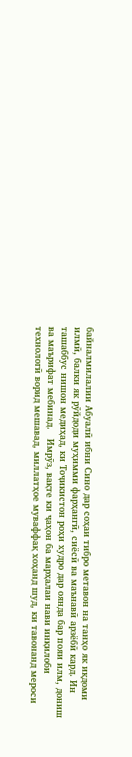байналмилалии Абуалӣ ибни Сино дар соҳаи тибро метавон на танҳо як иқдоми илмӣ, балки як рӯйдоди муҳимми фарҳангӣ, сиёсӣ ва маънавӣ арзёбӣ кард. Ин ташаббус нишон медиҳад, ки Тоҷикистон роҳи худро дар оянда бар пояи илм, дониш ва маърифат мебинад.   Имрӯз, вақте ки ҷаҳон ба марҳалаи нави инқилоби технологӣ ворид мешавад, миллатҳое муваффақ хоҳанд шуд, ки тавонанд мероси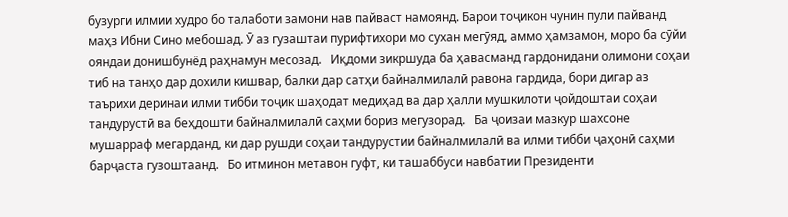бузурги илмии худро бо талаботи замони нав пайваст намоянд. Барои тоҷикон чунин пули пайванд маҳз Ибни Сино мебошад. Ӯ аз гузаштаи пурифтихори мо сухан мегӯяд, аммо ҳамзамон, моро ба сӯйи ояндаи донишбунёд раҳнамун месозад.   Иқдоми зикршуда ба ҳавасманд гардонидани олимони соҳаи тиб на танҳо дар дохили кишвар, балки дар сатҳи байналмилалӣ равона гардида, бори дигар аз таърихи деринаи илми тибби тоҷик шаҳодат медиҳад ва дар ҳалли мушкилоти ҷойдоштаи соҳаи тандурустӣ ва беҳдошти байналмилалӣ саҳми бориз мегузорад.   Ба ҷоизаи мазкур шахсоне мушарраф мегарданд, ки дар рушди соҳаи тандурустии байналмилалӣ ва илми тибби ҷаҳонӣ саҳми барҷаста гузоштаанд.   Бо итминон метавон гуфт, ки ташаббуси навбатии Президенти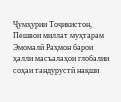Ҷумҳурии Тоҷикистон, Пешвои миллат муҳтарам Эмомалӣ Раҳмон барои ҳалли масъалаҳои глобалии соҳаи тандурустӣ нақши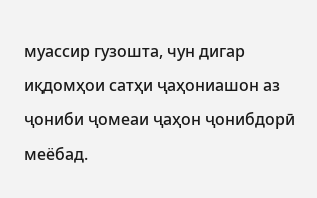муассир гузошта, чун дигар иқдомҳои сатҳи ҷаҳониашон аз ҷониби ҷомеаи ҷаҳон ҷонибдорӣ меёбад.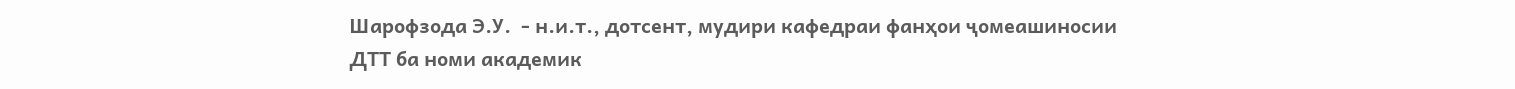Шарофзода Э.У.  - н.и.т., дотсент, мудири кафедраи фанҳои ҷомеашиносии ДТТ ба номи академик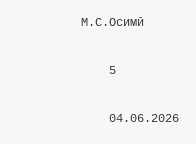М.С.Осимӣ

    5

    04.06.2026